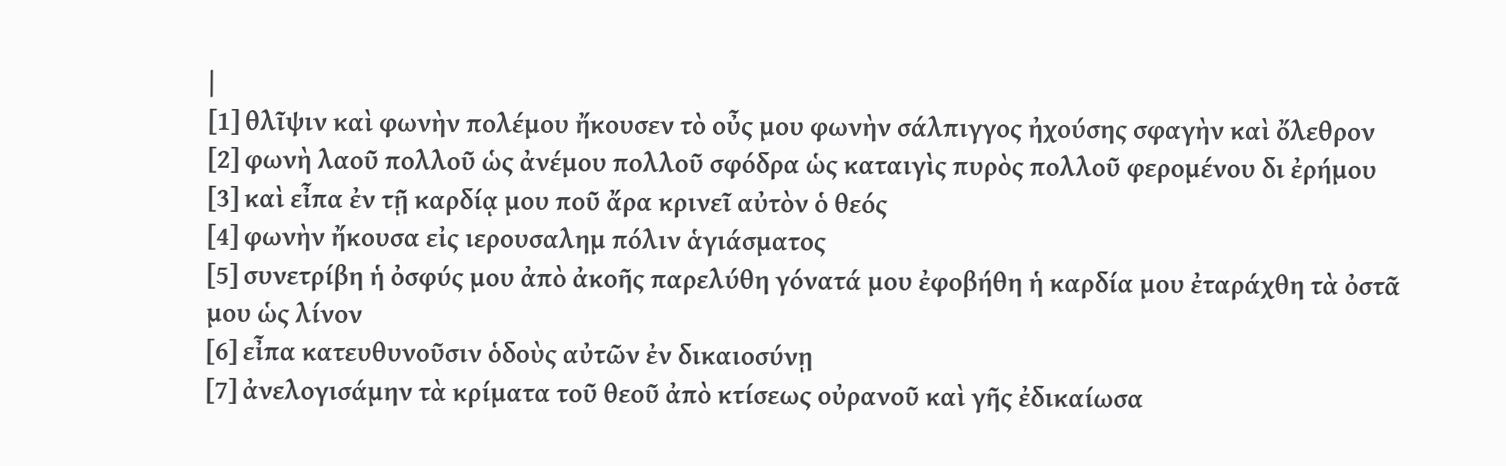|
[1] θλῖψιν καὶ φωνὴν πολέμου ἤκουσεν τὸ οὖς μου φωνὴν σάλπιγγος ἠχούσης σφαγὴν καὶ ὄλεθρον
[2] φωνὴ λαοῦ πολλοῦ ὡς ἀνέμου πολλοῦ σφόδρα ὡς καταιγὶς πυρὸς πολλοῦ φερομένου δι ἐρήμου
[3] καὶ εἶπα ἐν τῇ καρδίᾳ μου ποῦ ἄρα κρινεῖ αὐτὸν ὁ θεός
[4] φωνὴν ἤκουσα εἰς ιερουσαλημ πόλιν ἁγιάσματος
[5] συνετρίβη ἡ ὀσφύς μου ἀπὸ ἀκοῆς παρελύθη γόνατά μου ἐφοβήθη ἡ καρδία μου ἐταράχθη τὰ ὀστᾶ μου ὡς λίνον
[6] εἶπα κατευθυνοῦσιν ὁδοὺς αὐτῶν ἐν δικαιοσύνῃ
[7] ἀνελογισάμην τὰ κρίματα τοῦ θεοῦ ἀπὸ κτίσεως οὐρανοῦ καὶ γῆς ἐδικαίωσα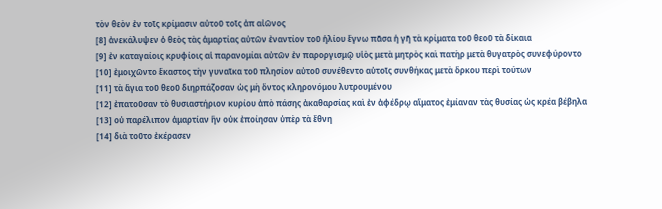τὸν θεὸν ἐν τοῖς κρίμασιν αὐτοῦ τοῖς ἀπ αἰῶνος
[8] ἀνεκάλυψεν ὁ θεὸς τὰς ἁμαρτίας αὐτῶν ἐναντίον τοῦ ἡλίου ἔγνω πᾶσα ἡ γῆ τὰ κρίματα τοῦ θεοῦ τὰ δίκαια
[9] ἐν καταγαίοις κρυφίοις αἱ παρανομίαι αὐτῶν ἐν παροργισμῷ υἱὸς μετὰ μητρὸς καὶ πατὴρ μετὰ θυγατρὸς συνεφύροντο
[10] ἐμοιχῶντο ἕκαστος τὴν γυναῖκα τοῦ πλησίον αὐτοῦ συνέθεντο αὑτοῖς συνθήκας μετὰ ὅρκου περὶ τούτων
[11] τὰ ἅγια τοῦ θεοῦ διηρπάζοσαν ὡς μὴ ὄντος κληρονόμου λυτρουμένου
[12] ἐπατοῦσαν τὸ θυσιαστήριον κυρίου ἀπὸ πάσης ἀκαθαρσίας καὶ ἐν ἀφέδρῳ αἵματος ἐμίαναν τὰς θυσίας ὡς κρέα βέβηλα
[13] οὐ παρέλιπον ἁμαρτίαν ἣν οὐκ ἐποίησαν ὑπὲρ τὰ ἔθνη
[14] διὰ τοῦτο ἐκέρασεν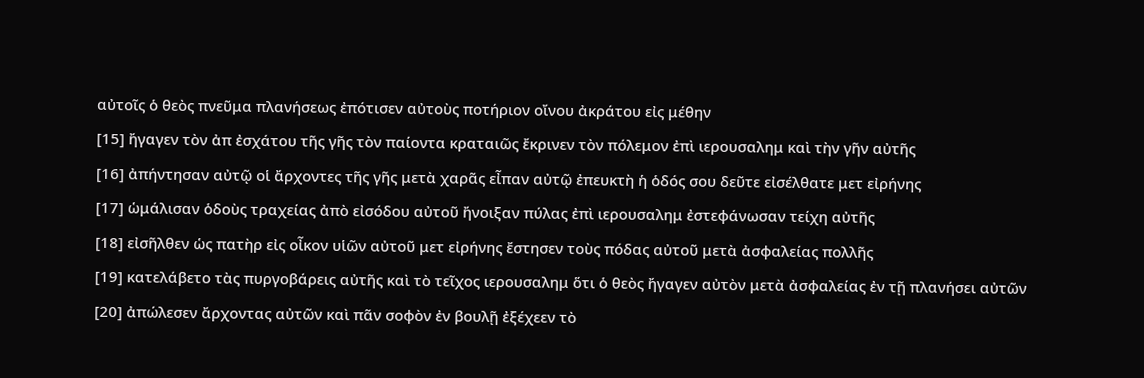αὐτοῖς ὁ θεὸς πνεῦμα πλανήσεως ἐπότισεν αὐτοὺς ποτήριον οἴνου ἀκράτου εἰς μέθην
[15] ἤγαγεν τὸν ἀπ ἐσχάτου τῆς γῆς τὸν παίοντα κραταιῶς ἔκρινεν τὸν πόλεμον ἐπὶ ιερουσαλημ καὶ τὴν γῆν αὐτῆς
[16] ἀπήντησαν αὐτῷ οἱ ἄρχοντες τῆς γῆς μετὰ χαρᾶς εἶπαν αὐτῷ ἐπευκτὴ ἡ ὁδός σου δεῦτε εἰσέλθατε μετ εἰρήνης
[17] ὡμάλισαν ὁδοὺς τραχείας ἀπὸ εἰσόδου αὐτοῦ ἤνοιξαν πύλας ἐπὶ ιερουσαλημ ἐστεφάνωσαν τείχη αὐτῆς
[18] εἰσῆλθεν ὡς πατὴρ εἰς οἶκον υἱῶν αὐτοῦ μετ εἰρήνης ἔστησεν τοὺς πόδας αὐτοῦ μετὰ ἀσφαλείας πολλῆς
[19] κατελάβετο τὰς πυργοβάρεις αὐτῆς καὶ τὸ τεῖχος ιερουσαλημ ὅτι ὁ θεὸς ἤγαγεν αὐτὸν μετὰ ἀσφαλείας ἐν τῇ πλανήσει αὐτῶν
[20] ἀπώλεσεν ἄρχοντας αὐτῶν καὶ πᾶν σοφὸν ἐν βουλῇ ἐξέχεεν τὸ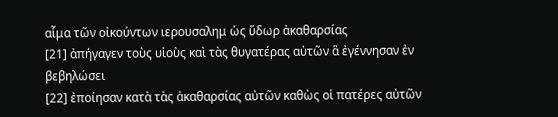αἷμα τῶν οἰκούντων ιερουσαλημ ὡς ὕδωρ ἀκαθαρσίας
[21] ἀπήγαγεν τοὺς υἱοὺς καὶ τὰς θυγατέρας αὐτῶν ἃ ἐγέννησαν ἐν βεβηλώσει
[22] ἐποίησαν κατὰ τὰς ἀκαθαρσίας αὐτῶν καθὼς οἱ πατέρες αὐτῶν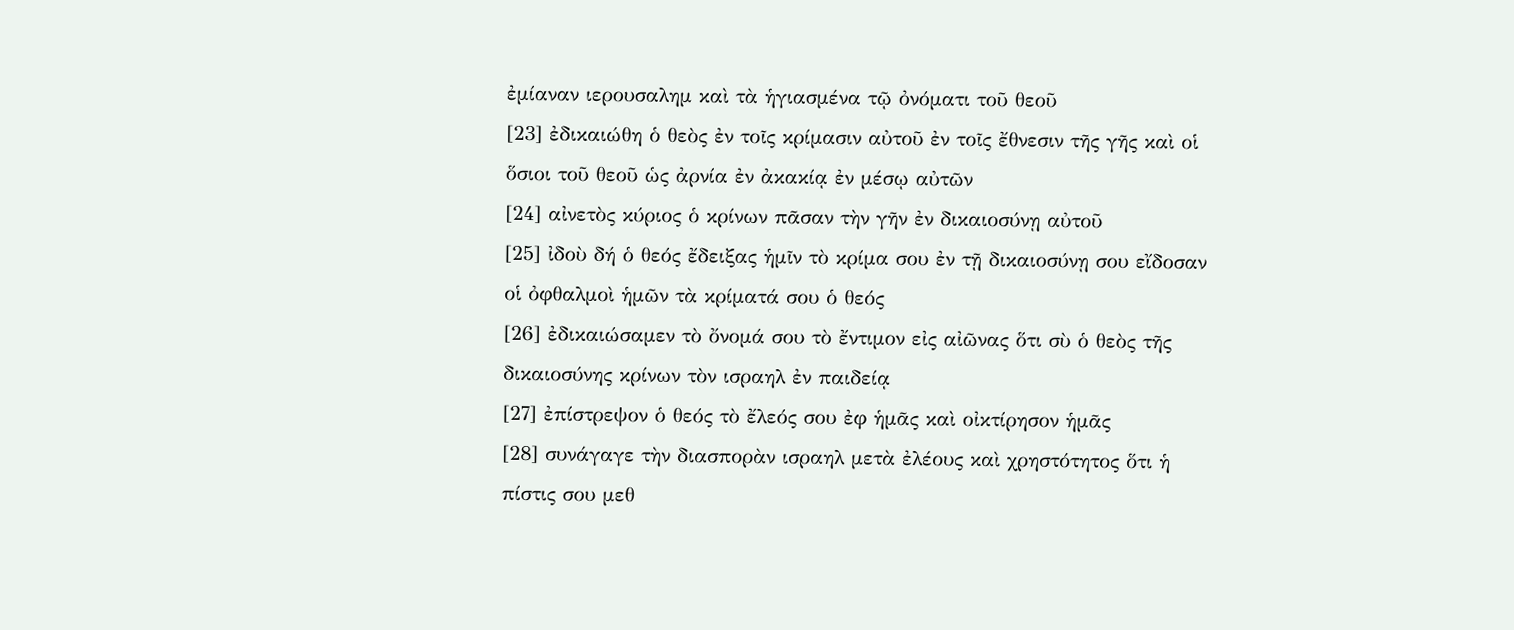ἐμίαναν ιερουσαλημ καὶ τὰ ἡγιασμένα τῷ ὀνόματι τοῦ θεοῦ
[23] ἐδικαιώθη ὁ θεὸς ἐν τοῖς κρίμασιν αὐτοῦ ἐν τοῖς ἔθνεσιν τῆς γῆς καὶ οἱ ὅσιοι τοῦ θεοῦ ὡς ἀρνία ἐν ἀκακίᾳ ἐν μέσῳ αὐτῶν
[24] αἰνετὸς κύριος ὁ κρίνων πᾶσαν τὴν γῆν ἐν δικαιοσύνῃ αὐτοῦ
[25] ἰδοὺ δή ὁ θεός ἔδειξας ἡμῖν τὸ κρίμα σου ἐν τῇ δικαιοσύνῃ σου εἴδοσαν οἱ ὀφθαλμοὶ ἡμῶν τὰ κρίματά σου ὁ θεός
[26] ἐδικαιώσαμεν τὸ ὄνομά σου τὸ ἔντιμον εἰς αἰῶνας ὅτι σὺ ὁ θεὸς τῆς δικαιοσύνης κρίνων τὸν ισραηλ ἐν παιδείᾳ
[27] ἐπίστρεψον ὁ θεός τὸ ἔλεός σου ἐφ ἡμᾶς καὶ οἰκτίρησον ἡμᾶς
[28] συνάγαγε τὴν διασπορὰν ισραηλ μετὰ ἐλέους καὶ χρηστότητος ὅτι ἡ πίστις σου μεθ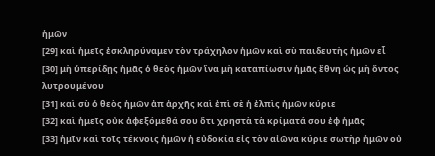ἡμῶν
[29] καὶ ἡμεῖς ἐσκληρύναμεν τὸν τράχηλον ἡμῶν καὶ σὺ παιδευτὴς ἡμῶν εἶ
[30] μὴ ὑπερίδῃς ἡμᾶς ὁ θεὸς ἡμῶν ἵνα μὴ καταπίωσιν ἡμᾶς ἔθνη ὡς μὴ ὄντος λυτρουμένου
[31] καὶ σὺ ὁ θεὸς ἡμῶν ἀπ ἀρχῆς καὶ ἐπὶ σὲ ἡ ἐλπὶς ἡμῶν κύριε
[32] καὶ ἡμεῖς οὐκ ἀφεξόμεθά σου ὅτι χρηστὰ τὰ κρίματά σου ἐφ ἡμᾶς
[33] ἡμῖν καὶ τοῖς τέκνοις ἡμῶν ἡ εὐδοκία εἰς τὸν αἰῶνα κύριε σωτὴρ ἡμῶν οὐ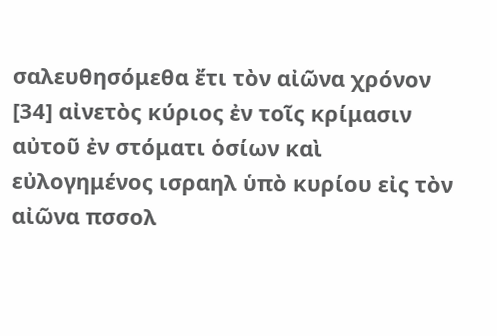σαλευθησόμεθα ἔτι τὸν αἰῶνα χρόνον
[34] αἰνετὸς κύριος ἐν τοῖς κρίμασιν αὐτοῦ ἐν στόματι ὁσίων καὶ εὐλογημένος ισραηλ ὑπὸ κυρίου εἰς τὸν αἰῶνα πσσολ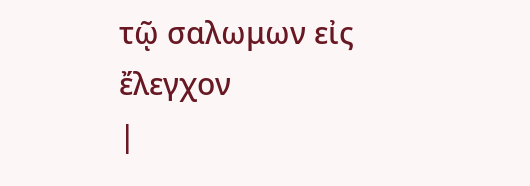τῷ σαλωμων εἰς ἔλεγχον
|